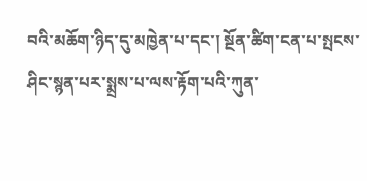བའི་མཆོག་ཉིད་དུ་མཁྱེན་པ་དང་། སྔོན་ཚིག་ངན་པ་སྤངས་ཤིང་སྙན་པར་སྨྲས་པ་ལས་རྟོག་པའི་ཀུན་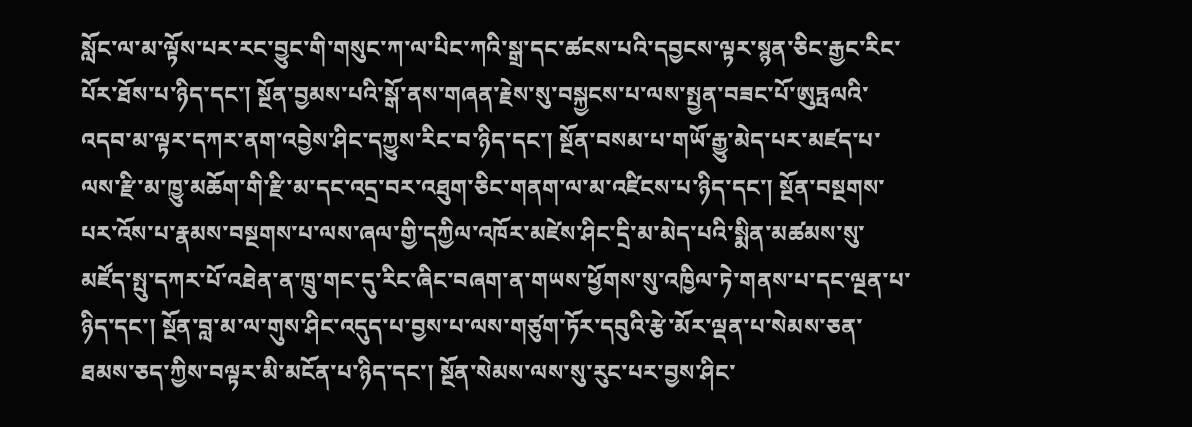སློང་ལ་མ་ལྟོས་པར་རང་བྱུང་གི་གསུང་ཀ་ལ་པིང་ཀའི་སྒྲ་དང་ཚངས་པའི་དབྱངས་ལྟར་སྙན་ཅིང་རྒྱང་རིང་པོར་ཐོས་པ་ཉིད་དང་། སྔོན་བྱམས་པའི་སྒོ་ནས་གཞན་རྗེས་སུ་བསྐྱངས་པ་ལས་སྤྱན་བཟང་པོ་ཨུཏྤལའི་འདབ་མ་ལྟར་དཀར་ནག་འབྱེས་ཤིང་དཀྱུས་རིང་བ་ཉིད་དང་། སྔོན་བསམ་པ་གཡོ་རྒྱུ་མེད་པར་མཛད་པ་ལས་རྫི་མ་ཁྱུ་མཆོག་གི་རྫི་མ་དང་འདྲ་བར་འཐུག་ཅིང་གནག་ལ་མ་འཛིངས་པ་ཉིད་དང་། སྔོན་བསྔགས་པར་འོས་པ་རྣམས་བསྔགས་པ་ལས་ཞལ་གྱི་དཀྱིལ་འཁོར་མཛེས་ཤིང་དྲི་མ་མེད་པའི་སྨིན་མཚམས་སུ་མཛོད་སྤུ་དཀར་པོ་འཐེན་ན་ཁྲུ་གང་དུ་རིང་ཞིང་བཞག་ན་གཡས་ཕྱོགས་སུ་འཁྱིལ་ཏེ་གནས་པ་དང་ལྔན་པ་ཉིད་དང་། སྔོན་བླ་མ་ལ་གུས་ཤིང་འདུད་པ་བྱས་པ་ལས་གཙུག་ཏོར་དབུའི་རྩེ་མོར་ལྡན་པ་སེམས་ཅན་ཐམས་ཅད་ཀྱིས་བལྟར་མི་མངོན་པ་ཉིད་དང་། སྔོན་སེམས་ལས་སུ་རུང་པར་བྱས་ཤིང་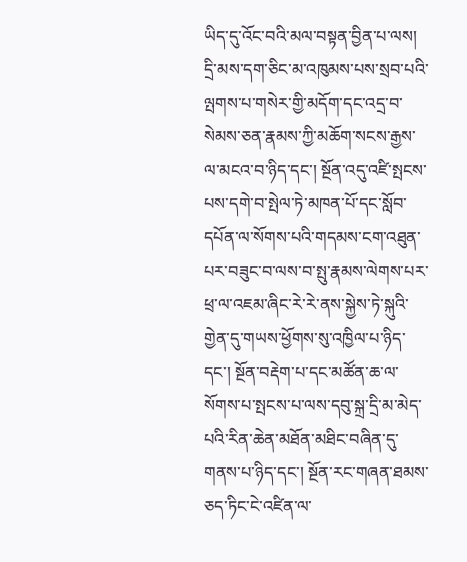ཡིད་དུ་འོང་བའི་མལ་བསྟན་བྱིན་པ་ལས། དྲི་མས་དག་ཅིང་མ་འཁུམས་པས་སྲབ་པའི་ལྤགས་པ་གསེར་གྱི་མདོག་དང་འདྲ་བ་སེམས་ཅན་རྣམས་ཀྱི་མཆོག་སངས་རྒྱས་ལ་མངའ་བ་ཉིད་དང་། སྔོན་འདུ་འཛི་སྤངས་པས་དགེ་བ་སྤེལ་ཏེ་མཁན་པོ་དང་སློབ་དཔོན་ལ་སོགས་པའི་གདམས་ངག་འཐུན་པར་བཟུང་བ་ལས་བ་སྤུ་རྣམས་ལེགས་པར་ཕྲ་ལ་འཇམ་ཞིང་རེ་རེ་ནས་སྐྱེས་ཏེ་སྐུའི་གྱེན་དུ་གཡས་ཕྱོགས་སུ་འཁྱིལ་པ་ཉིད་དང་། སྔོན་བརྡེག་པ་དང་མཚོན་ཆ་ལ་སོགས་པ་སྤངས་པ་ལས་དབུ་སྐྲ་དྲི་མ་མེད་པའི་རིན་ཆེན་མཐོན་མཐིང་བཞིན་དུ་གནས་པ་ཉིད་དང་། སྔོན་རང་གཞན་ཐམས་ཅད་ཏིང་ངེ་འཛིན་ལ་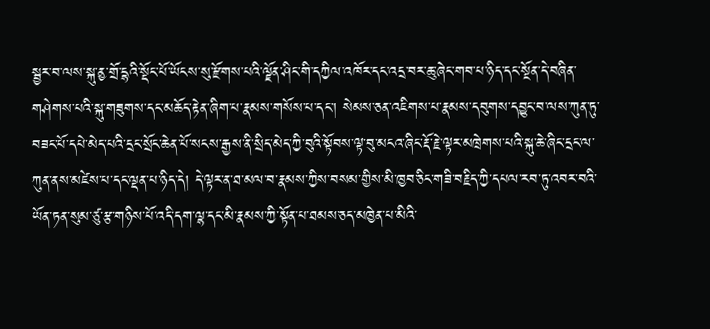སྦྱར་བ་ལས་སྐུ་ནྱ་གྲོ་དྷའི་སྡོང་པོ་ཡོངས་སུ་རྫོགས་པའི་ལྗོན་ཤིང་གི་དཀྱིལ་འཁོར་དང་འདྲ་བར་ཆུ་ཞེང་གབ་པ་ཉིད་དང་སྔོན་དེ་བཞིན་གཤེགས་པའི་སྐུ་གཟུགས་དང་མཆོད་རྟེན་ཞིག་པ་རྣམས་གསོས་པ་དང་། སེམས་ཅན་འཇིགས་པ་རྣམས་དབུགས་དབྱུང་བ་ལས་ཀུན་ཏུ་བཟང་པོ་དཔེ་མེད་པའི་དྲང་སྲོང་ཆེན་པོ་སངས་རྒྱས་ནི་སྲིད་མེད་ཀྱི་བུའི་སྟོབས་ལྟ་བུ་མངའ་ཞིང་རྡོ་རྗེ་ལྟར་མཁྲེགས་པའི་སྐུ་ཆེ་ཞིང་དྲང་ལ་ཀུན་ནས་མཛེས་པ་དང་ལྡན་པ་ཉིད་དེ། དེ་ལྟར་ན་ཐ་མལ་བ་རྣམས་ཀྱིས་བསམ་གྱིས་མི་ཁྱབ་ཅིང་གཟི་བརྗིད་ཀྱི་དཔལ་རབ་ཏུ་འབར་བའི་ཡོན་ཏན་སུམ་ཙུ་རྩ་གཉིས་པོ་འདི་དག་ལྷ་དང་མི་རྣམས་ཀྱི་སྟོན་པ་ཐམས་ཅད་མཁྱེན་པ་མིའི་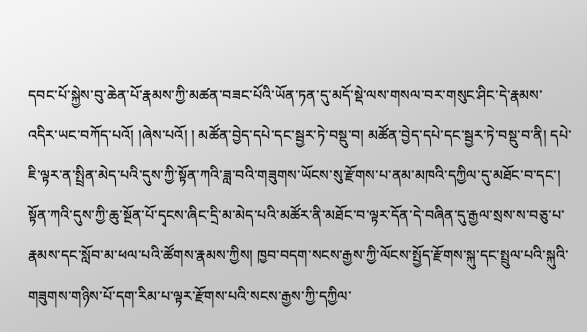དབང་པོ་སྐྱེས་བུ་ཆེན་པོ་རྣམས་ཀྱི་མཚན་བཟང་པོའི་ཡོན་ཏན་དུ་མདོ་སྡེ་ལས་གསལ་བར་གསུང་ཤིང་དེ་རྣམས་འདིར་ཡང་བཀོད་པའོ། །ཞེས་པའོ། ། མཚོན་བྱེད་དཔེ་དང་སྦྱར་ཏེ་བསྡུ་བ། མཚོན་བྱེད་དཔེ་དང་སྦྱར་ཏེ་བསྡུ་བ་ནི། དཔེ་ཇི་ལྟར་ན་སྤྲིན་མེད་པའི་དུས་ཀྱི་སྟོན་ཀའི་ཟླ་བའི་གཟུགས་ཡོངས་སུ་རྫོགས་པ་ནམ་མཁའི་དཀྱིལ་དུ་མཐོང་བ་དང་། སྟོན་ཀའི་དུས་ཀྱི་ཆུ་སྔོན་པོ་དྭངས་ཞིང་དྲི་མ་མེད་པའི་མཚོར་ནི་མཐོང་བ་ལྟར་དོན་དེ་བཞིན་དུ་རྒྱལ་སྲས་ས་བཅུ་པ་རྣམས་དང་སློབ་མ་ཕལ་པའི་ཚོགས་རྣམས་ཀྱིས། ཁྱབ་བདག་སངས་རྒྱས་ཀྱི་ལོངས་སྤྱོད་རྫོགས་སྐུ་དང་སྤྲུལ་པའི་སྐུའི་གཟུགས་གཉིས་པོ་དག་རིམ་པ་ལྟར་རྫོགས་པའི་སངས་རྒྱས་ཀྱི་དཀྱིལ་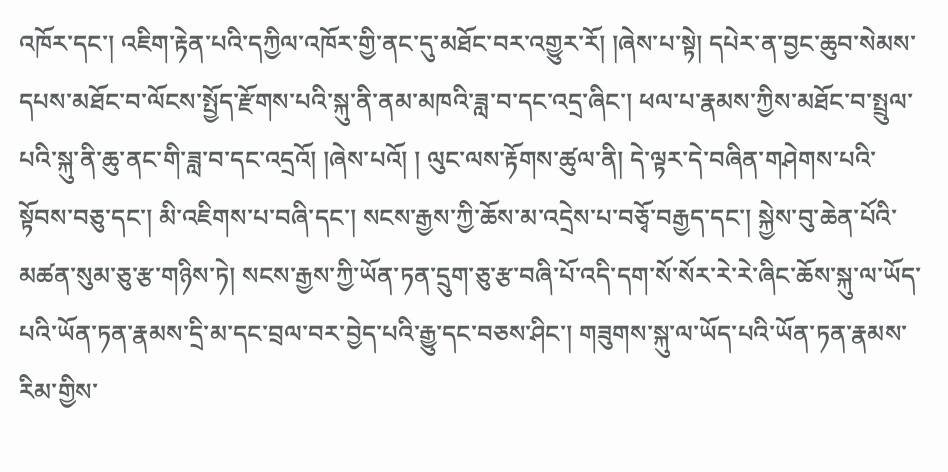འཁོར་དང་། འཇིག་རྟེན་པའི་དཀྱིལ་འཁོར་གྱི་ནང་དུ་མཐོང་བར་འགྱུར་རོ། །ཞེས་པ་སྟེ། དཔེར་ན་བྱང་ཆུབ་སེམས་དཔས་མཐོང་བ་ལོངས་སྤྱོད་རྫོགས་པའི་སྐུ་ནི་ནམ་མཁའི་ཟླ་བ་དང་འདྲ་ཞིང་། ཕལ་པ་རྣམས་ཀྱིས་མཐོང་བ་སྤྲུལ་པའི་སྐུ་ནི་ཆུ་ནང་གི་ཟླ་བ་དང་འདྲའོ། །ཞེས་པའོ། ། ལུང་ལས་རྟོགས་ཚུལ་ནི། དེ་ལྟར་དེ་བཞིན་གཤེགས་པའི་སྟོབས་བཅུ་དང་། མི་འཇིགས་པ་བཞི་དང་། སངས་རྒྱས་ཀྱི་ཆོས་མ་འདྲེས་པ་བཅྭོ་བརྒྱད་དང་། སྐྱེས་བུ་ཆེན་པོའི་མཚན་སུམ་ཅུ་རྩ་གཉིས་ཏེ། སངས་རྒྱས་ཀྱི་ཡོན་ཏན་དྲུག་ཅུ་རྩ་བཞི་པོ་འདི་དག་སོ་སོར་རེ་རེ་ཞིང་ཆོས་སྐུ་ལ་ཡོད་པའི་ཡོན་ཏན་རྣམས་དྲི་མ་དང་བྲལ་བར་བྱེད་པའི་རྒྱུ་དང་བཅས་ཤིང་། གཟུགས་སྐུ་ལ་ཡོད་པའི་ཡོན་ཏན་རྣམས་རིམ་གྱིས་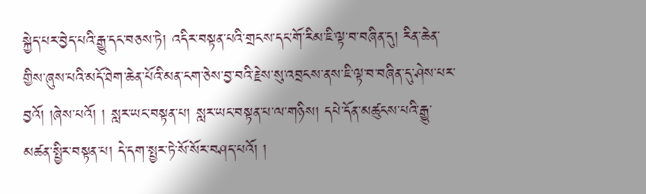སྐྱེད་པར་བྱེད་པའི་རྒྱུ་དང་བཅས་ཏེ། འདིར་བསྟན་པའི་གྲངས་དང་གོ་རིམ་ཇི་ལྟ་བ་བཞིན་དུ། རིན་ཆེན་གྱིས་ཞུས་པའི་མདོ་ཐེག་ཆེན་པོའི་མན་ངག་ཅེས་བྱ་བའི་རྗེས་སུ་འབྲངས་ནས་ཇི་ལྟ་བ་བཞིན་དུ་ཤེས་པར་བྱའོ། །ཞེས་པའོ། ། སླར་ཡང་བསྟན་པ། སླར་ཡང་བསྟན་པ་ལ་གཉིས། དཔེ་དོན་མཚུངས་པའི་རྒྱུ་མཚན་སྤྱིར་བསྟན་པ། དེ་དག་སྤྱར་ཏེ་སོ་སོར་བཤད་པའོ། །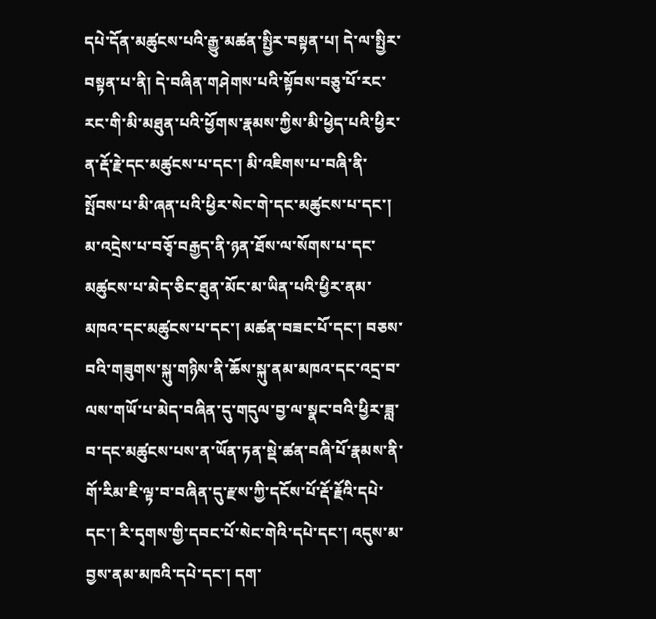དཔེ་དོན་མཚུངས་པའི་རྒྱུ་མཚན་སྤྱིར་བསྟན་པ། དེ་ལ་སྤྱིར་བསྟན་པ་ནི། དེ་བཞིན་གཤེགས་པའི་སྟོབས་བཅུ་པོ་རང་རང་གི་མི་མཐུན་པའི་ཕྱོགས་རྣམས་ཀྱིས་མི་ཕྱེད་པའི་ཕྱིར་ན་རྡོ་རྗེ་དང་མཚུངས་པ་དང་། མི་འཇིགས་པ་བཞི་ནི་སྤོབས་པ་མི་ཞན་པའི་ཕྱིར་སེང་གེ་དང་མཚུངས་པ་དང་། མ་འདྲེས་པ་བཅྭོ་བརྒྱད་ནི་ཉན་ཐོས་ལ་སོགས་པ་དང་མཚུངས་པ་མེད་ཅིང་ཐུན་མོང་མ་ཡིན་པའི་ཕྱིར་ནམ་མཁའ་དང་མཚུངས་པ་དང་། མཚན་བཟང་པོ་དང་། བཅས་བའི་གཟུགས་སྐུ་གཉིས་ནི་ཆོས་སྐུ་ནམ་མཁའ་དང་འདྲ་བ་ལས་གཡོ་པ་མེད་བཞིན་དུ་གདུལ་བྱ་ལ་སྣང་བའི་ཕྱིར་ཟླ་བ་དང་མཚུངས་པས་ན་ཡོན་ཏན་སྡེ་ཚན་བཞི་པོ་རྣམས་ནི་གོ་རིམ་ཇི་ལྟ་བ་བཞིན་དུ་རྫས་ཀྱི་དངོས་པོ་རྡོ་རྗོའི་དཔེ་དང་། རི་དྭགས་གྱི་དབང་པོ་སེང་གེའི་དཔེ་དང་། འདུས་མ་བྱས་ནམ་མཁའི་དཔེ་དང་། དག་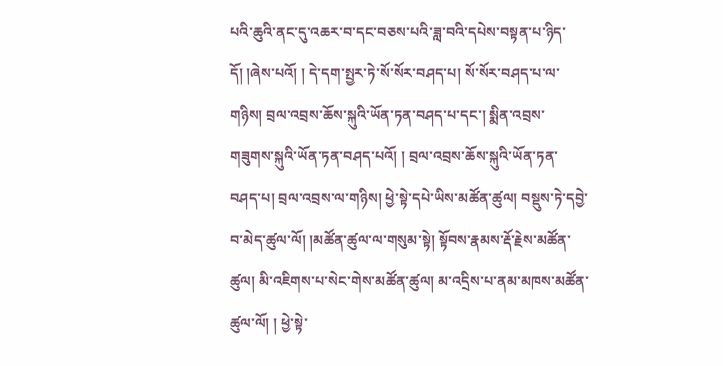པའི་ཆུའི་ནང་དུ་འཆར་བ་དང་བཅས་པའི་ཟླ་བའི་དཔེས་བསྟན་པ་ཉིད་དོ། །ཞེས་པའོ། ། དེ་དག་སྤྱར་ཏེ་སོ་སོར་བཤད་པ། སོ་སོར་བཤད་པ་ལ་གཉིས། བྲལ་འབྲས་ཆོས་སྐུའི་ཡོན་ཏན་བཤད་པ་དང་། སྨིན་འབྲས་གཟུགས་སྐུའི་ཡོན་ཏན་བཤད་པའོ། ། བྲལ་འབྲས་ཆོས་སྐུའི་ཡོན་ཏན་བཤད་པ། བྲལ་འབྲས་ལ་གཉིས། ཕྱེ་སྟེ་དཔེ་ཡིས་མཚོན་ཚུལ། བསྡུས་ཏེ་དབྱེ་བ་མེད་ཚུལ་ལོ། །མཚོན་ཚུལ་ལ་གསུམ་སྟེ། སྟོབས་རྣམས་རྡོ་རྗེས་མཚོན་ཚུལ། མི་འཇིགས་པ་སེང་གེས་མཚོན་ཚུལ། མ་འདྲིས་པ་ནམ་མཁས་མཚོན་ཚུལ་ལོ། ། ཕྱེ་སྟེ་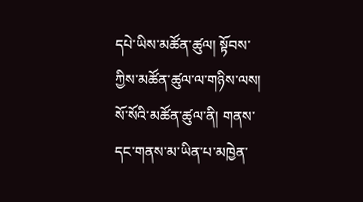དཔེ་ཡིས་མཚོན་ཚུལ། སྟོབས་ཀྱིས་མཚོན་ཚུལ་ལ་གཉིས་ལས།  སོ་སོའི་མཚོན་ཚུལ་ནི། གནས་དང་གནས་མ་ཡིན་པ་མཁྱེན་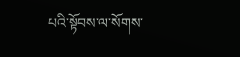པའི་སྟོབས་ལ་སོགས་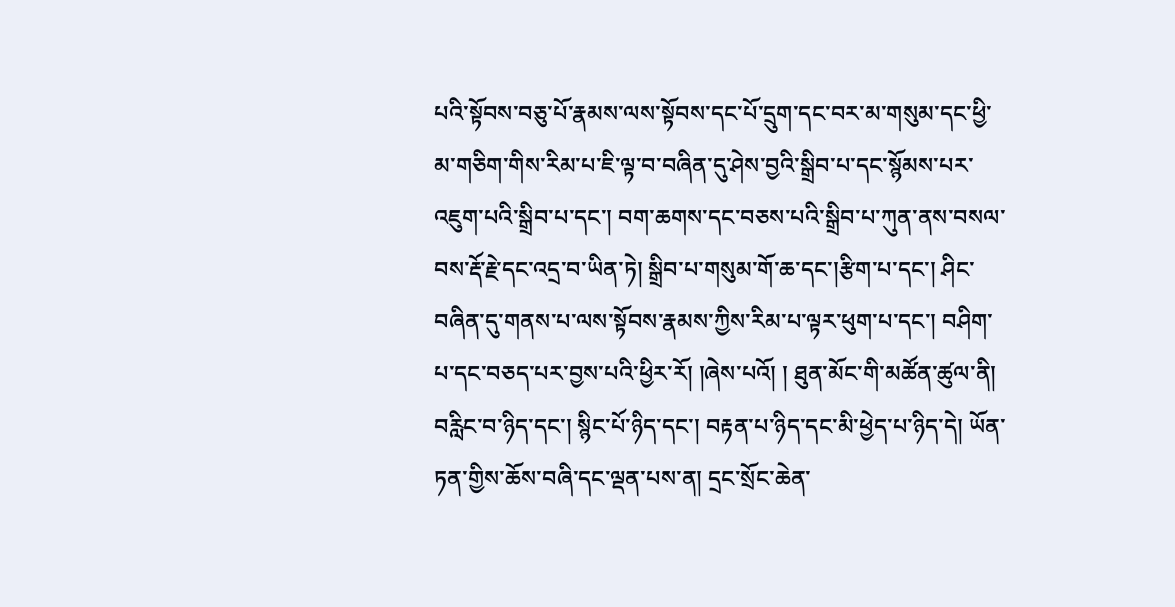པའི་སྟོབས་བཅུ་པོ་རྣམས་ལས་སྟོབས་དང་པོ་དྲུག་དང་བར་མ་གསུམ་དང་ཕྱི་མ་གཅིག་གིས་རིམ་པ་ཇི་ལྟ་བ་བཞིན་དུ་ཤེས་བྱའི་སྒྲིབ་པ་དང་སྙོམས་པར་འཇུག་པའི་སྒྲིབ་པ་དང་། བག་ཆགས་དང་བཅས་པའི་སྒྲིབ་པ་ཀུན་ནས་བསལ་བས་རྡོ་རྗེ་དང་འདྲ་བ་ཡིན་ཏེ། སྒྲིབ་པ་གསུམ་གོ་ཆ་དང་།རྩིག་པ་དང་། ཤིང་བཞིན་དུ་གནས་པ་ལས་སྟོབས་རྣམས་ཀྱིས་རིམ་པ་ལྟར་ཕུག་པ་དང་། བཤིག་པ་དང་བཅད་པར་བྱས་པའི་ཕྱིར་རོ། །ཞེས་པའོ། ། ཐུན་མོང་གི་མཚོན་ཚུལ་ནི། བརླིང་བ་ཉིད་དང་། སྙིང་པོ་ཉིད་དང་། བརྟན་པ་ཉིད་དང་མི་ཕྱེད་པ་ཉིད་དེ། ཡོན་ཏན་གྱིས་ཆོས་བཞི་དང་ལྡན་པས་ན། དྲང་སྲོང་ཆེན་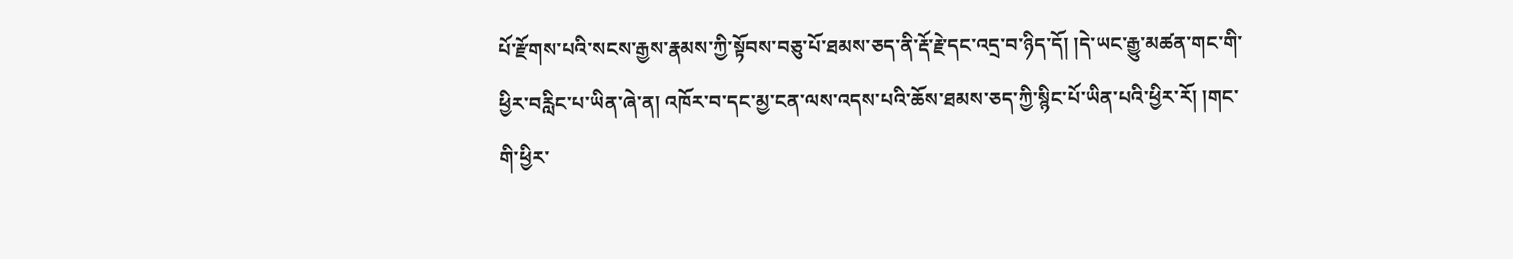པོ་རྫོགས་པའི་སངས་རྒྱས་རྣམས་ཀྱི་སྟོབས་བཅུ་པོ་ཐམས་ཅད་ནི་རྡོ་རྗེ་དང་འདྲ་བ་ཉིད་དོ། །དེ་ཡང་རྒྱུ་མཚན་གང་གི་ཕྱིར་བརླིང་པ་ཡིན་ཞེ་ན། འཁོར་བ་དང་མྱ་ངན་ལས་འདས་པའི་ཆོས་ཐམས་ཅད་ཀྱི་སྙིང་པོ་ཡིན་པའི་ཕྱིར་རོ། །གང་གི་ཕྱིར་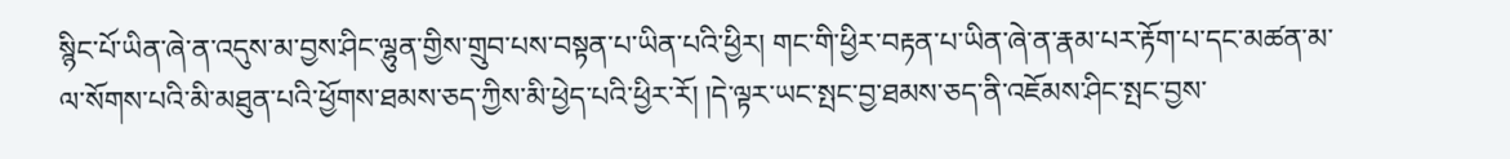སྙིང་པོ་ཡིན་ཞེ་ན་འདུས་མ་བྱས་ཤིང་ལྷུན་གྱིས་གྲུབ་པས་བསྟན་པ་ཡིན་པའི་ཕྱིར། གང་གི་ཕྱིར་བརྟན་པ་ཡིན་ཞེ་ན་རྣམ་པར་རྟོག་པ་དང་མཚན་མ་ལ་སོགས་པའི་མི་མཐུན་པའི་ཕྱོགས་ཐམས་ཅད་ཀྱིས་མི་ཕྱེད་པའི་ཕྱིར་རོ། །དེ་ལྟར་ཡང་སྤང་བྱ་ཐམས་ཅད་ནི་འཇོམས་ཤིང་སྤང་བྱས་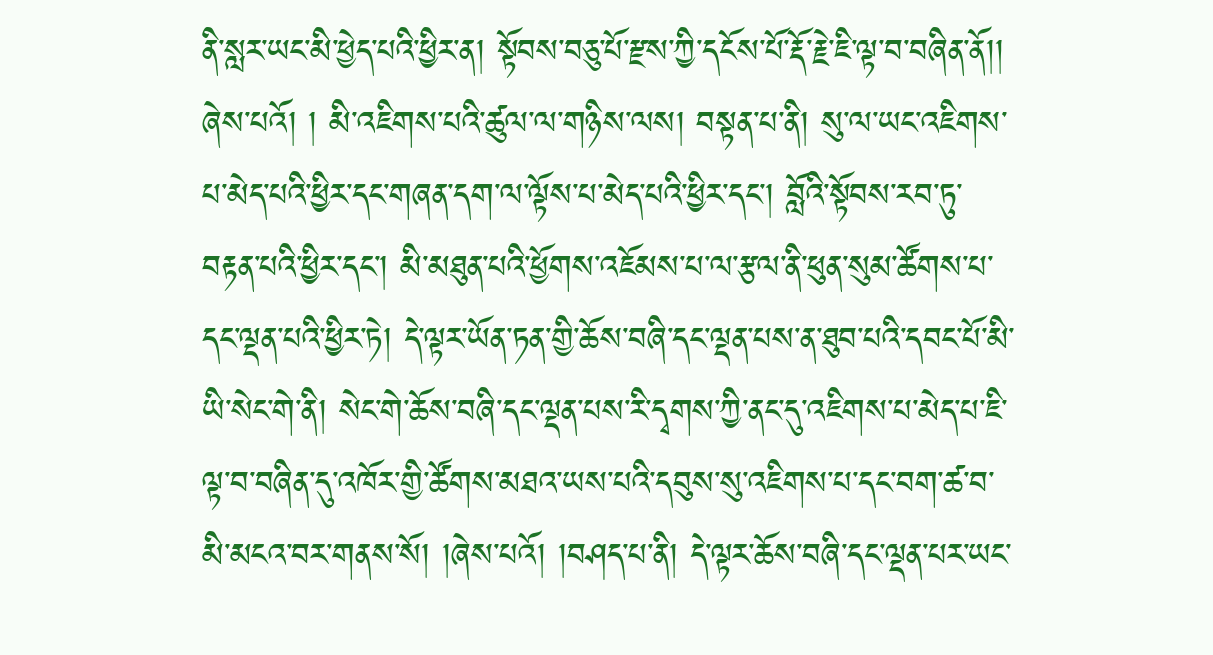ནི་སླར་ཡང་མི་ཕྱེད་པའི་ཕྱིར་ན། སྟོབས་བཅུ་པོ་རྫས་ཀྱི་དངོས་པོ་རྡོ་རྗེ་ཇི་ལྟ་བ་བཞིན་ནོ།། ཞེས་པའོ། ། མི་འཇིགས་པའི་ཚུལ་ལ་གཉིས་ལས། བསྟན་པ་ནི། སུ་ལ་ཡང་འཇིགས་པ་མེད་པའི་ཕྱིར་དང་གཞན་དག་ལ་ལྟོས་པ་མེད་པའི་ཕྱིར་དང་། བློའི་སྟོབས་རབ་ཏུ་བརྟན་པའི་ཕྱིར་དང་། མི་མཐུན་པའི་ཕྱོགས་འཇོམས་པ་ལ་རྩལ་ནི་ཕུན་སུམ་ཚོགས་པ་དང་ལྡན་པའི་ཕྱིར་ཏེ། དེ་ལྟར་ཡོན་ཏན་གྱི་ཆོས་བཞི་དང་ལྡན་པས་ན་ཐུབ་པའི་དབང་པོ་མི་ཡི་སེང་གེ་ནི། སེང་གེ་ཆོས་བཞི་དང་ལྡན་པས་རི་དྭགས་ཀྱི་ནང་དུ་འཇིགས་པ་མེད་པ་ཇི་ལྟ་བ་བཞིན་དུ་འཁོར་གྱི་ཚོགས་མཐའ་ཡས་པའི་དབུས་སུ་འཇིགས་པ་དང་བག་ཚ་བ་མི་མངའ་བར་གནས་སོ། །ཞེས་པའོ། །བཤད་པ་ནི། དེ་ལྟར་ཆོས་བཞི་དང་ལྡན་པར་ཡང་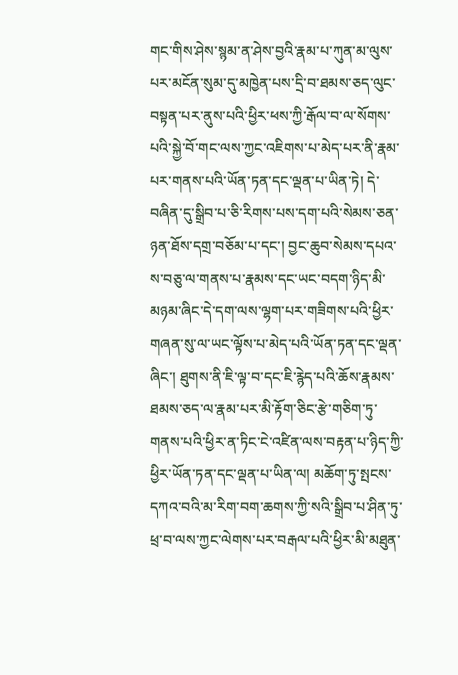གང་གིས་ཤེས་སྙམ་ན་ཤེས་བྱའི་རྣམ་པ་ཀུན་མ་ལུས་པར་མངོན་སུམ་དུ་མཁྱེན་པས་དྲི་བ་ཐམས་ཅད་ལུང་བསྟན་པར་ནུས་པའི་ཕྱིར་ཕས་ཀྱི་རྒོལ་བ་ལ་སོགས་པའི་སྐྱེ་བོ་གང་ལས་ཀྱང་འཇིགས་པ་མེད་པར་ནི་རྣམ་པར་གནས་པའི་ཡོན་ཏན་དང་ལྡན་པ་ཡིན་ཏེ། དེ་བཞིན་དུ་སྒྲིབ་པ་ཅི་རིགས་པས་དག་པའི་སེམས་ཅན་ཉན་ཐོས་དགྲ་བཅོམ་པ་དང་། བྱང་ཆུབ་སེམས་དཔའ་ས་བཅུ་ལ་གནས་པ་རྣམས་དང་ཡང་བདག་ཉིད་མི་མཉམ་ཞིང་དེ་དག་ལས་ལྷག་པར་གཟིགས་པའི་ཕྱིར་གཞན་སུ་ལ་ཡང་ལྟོས་པ་མེད་པའི་ཡོན་ཏན་དང་ལྡན་ཞིང་། ཐུགས་ནི་ཇི་ལྟ་བ་དང་ཇི་རྙེད་པའི་ཆོས་རྣམས་ཐམས་ཅད་ལ་རྣམ་པར་མི་རྟོག་ཅིང་རྩེ་གཅིག་ཏུ་གནས་པའི་ཕྱིར་ན་ཏིང་ངེ་འཛིན་ལས་བརྟན་པ་ཉིད་ཀྱི་ཕྱིར་ཡོན་ཏན་དང་ལྡན་པ་ཡིན་ལ། མཆོག་ཏུ་སྤངས་དཀའ་བའི་མ་རིག་བག་ཆགས་ཀྱི་སའི་སྒྲིབ་པ་ཤིན་ཏུ་ཕྲ་བ་ལས་ཀྱང་ལེགས་པར་བརྒལ་པའི་ཕྱིར་མི་མཐུན་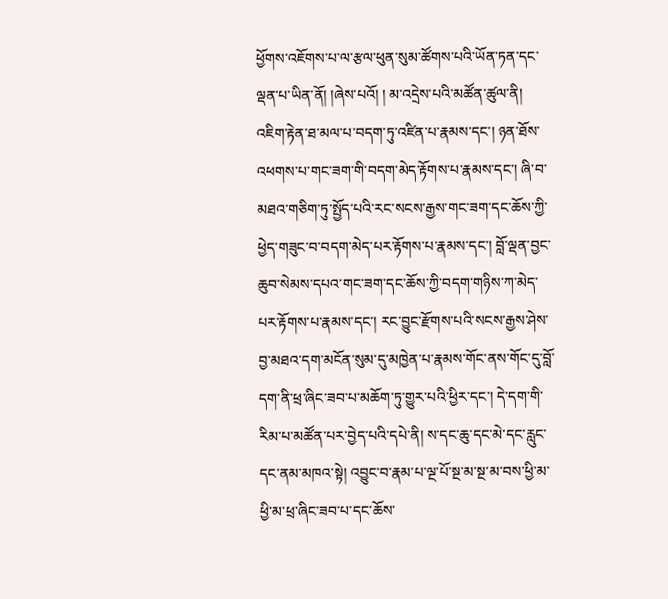ཕྱོགས་འཇོགས་པ་ལ་རྩལ་ཕུན་སུམ་ཚོགས་པའི་ཡོན་ཏན་དང་ལྡན་པ་ཡིན་ནོ། །ཞེས་པའོ། ། མ་འདྲེས་པའི་མཚོན་ཚུལ་ནི། འཇིག་རྟེན་ཐ་མལ་པ་བདག་ཏུ་འཛིན་པ་རྣམས་དང་། ཉན་ཐོས་འཕགས་པ་གང་ཟག་གི་བདག་མེད་རྟོགས་པ་རྣམས་དང་། ཞི་བ་མཐའ་གཅིག་ཏུ་སྤྱོད་པའི་རང་སངས་རྒྱས་གང་ཟག་དང་ཆོས་ཀྱི་ཕྱེད་གཟུང་བ་བདག་མེད་པར་རྟོགས་པ་རྣམས་དང་། བློ་ལྡན་བྱང་ཆུབ་སེམས་དཔའ་གང་ཟག་དང་ཆོས་ཀྱི་བདག་གཉིས་ཀ་མེད་པར་རྟོགས་པ་རྣམས་དང་། རང་བྱུང་རྫོགས་པའི་སངས་རྒྱས་ཤེས་བྱ་མཐའ་དག་མངོན་སུམ་དུ་མཁྱེན་པ་རྣམས་གོང་ནས་གོང་དུ་བློ་དག་ནི་ཕྲ་ཞིང་ཟབ་པ་མཆོག་ཏུ་གྱུར་པའི་ཕྱིར་དང་། དེ་དག་གི་རིམ་པ་མཚོན་པར་བྱེད་པའི་དཔེ་ནི། ས་དང་ཆུ་དང་མེ་དང་རླུང་དང་ནམ་མཁའ་སྟེ། འབྱུང་བ་རྣམ་པ་ལྔ་པོ་སྔ་མ་སྔ་མ་བས་ཕྱི་མ་ཕྱི་མ་ཕྲ་ཞིང་ཟབ་པ་དང་ཆོས་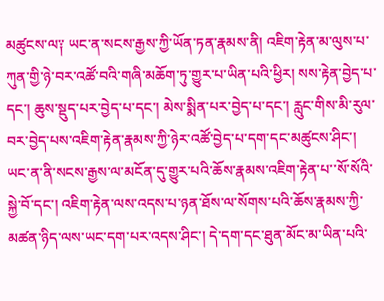མཚུངས་ལ༑ ཡང་ན་སངས་རྒྱས་ཀྱི་ཡོན་ཏན་རྣམས་ནི། འཇིག་རྟེན་མ་ལུས་པ་ཀུན་གྱི་ཉེ་བར་འཚོ་བའི་གཞི་མཆོག་ཏུ་གྱུར་པ་ཡིན་པའི་ཕྱིར། སས་རྟེན་བྱེད་པ་དང་། ཆུས་སྡུད་པར་བྱེད་པ་དང་། མེས་སྨིན་པར་བྱེད་པ་དང་། རླུང་གིས་མི་རུལ་བར་བྱེད་པས་འཇིག་རྟེན་རྣམས་ཀྱི་ཉེར་འཚོ་བྱེད་པ་དག་དང་མཚུངས་ཤིང་། ཡང་ན་ནི་སངས་རྒྱས་ལ་མངོན་དུ་གྱུར་པའི་ཆོས་རྣམས་འཇིག་རྟེན་པ་་སོ་སོའི་སྐྱེ་བོ་དང་། འཇིག་རྟེན་ལས་འདས་པ་ཉན་ཐོས་ལ་སོགས་པའི་ཆོས་རྣམས་ཀྱི་མཚན་ཉིད་ལས་ཡང་དག་པར་འདས་ཤིང་། དེ་དག་དང་ཐུན་མོང་མ་ཡིན་པའི་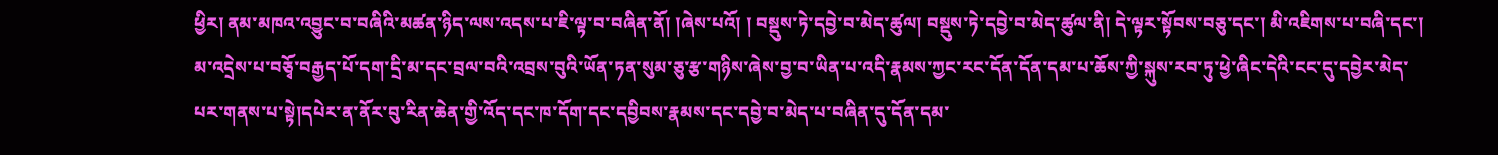ཕྱིར། ནམ་མཁའ་འབྱུང་བ་བཞིའི་མཚན་ཉིད་ལས་འདས་པ་ཇི་ལྟ་བ་བཞིན་ནོ། །ཞེས་པའོ། ། བསྡུས་ཏེ་དབྱེ་བ་མེད་ཚུལ། བསྡུས་ཏེ་དབྱེ་བ་མེད་ཚུལ་ནི། དེ་ལྟར་སྟོབས་བཅུ་དང་། མི་འཇིགས་པ་བཞི་དང་། མ་འདྲེས་པ་བཅྭོ་བརྒྱད་པོ་དག་དྲི་མ་དང་བྲལ་བའི་འབྲས་བུའི་ཡོན་ཏན་སུམ་ཅུ་རྩ་གཉིས་ཞེས་བྱ་བ་ཡིན་པ་འདི་རྣམས་ཀྱང་རང་དོན་དོན་དམ་པ་ཆོས་ཀྱི་སྐུས་རབ་ཏུ་ཕྱེ་ཞིང་དེའི་ངང་དུ་དབྱེར་མེད་པར་གནས་པ་སྟེ།དཔེར་ན་ནོར་བུ་རིན་ཆེན་གྱི་འོད་དང་ཁ་དོག་དང་དབྱིབས་རྣམས་དང་དབྱེ་བ་མེད་པ་བཞིན་དུ་དོན་དམ་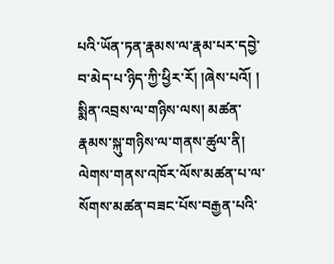པའི་ཡོན་ཏན་རྣམས་ལ་རྣམ་པར་དབྱེ་བ་མེད་པ་ཉིད་ཀྱི་ཕྱིར་རོ། །ཞེས་པའོ། ། སྨིན་འབྲས་ལ་གཉིས་ལས། མཚན་རྣམས་སྐུ་གཉིས་ལ་གནས་ཚུལ་ནི། ལེགས་གནས་འཁོར་ལོས་མཚན་པ་ལ་སོགས་མཚན་བཟང་པོས་བརྒྱན་པའི་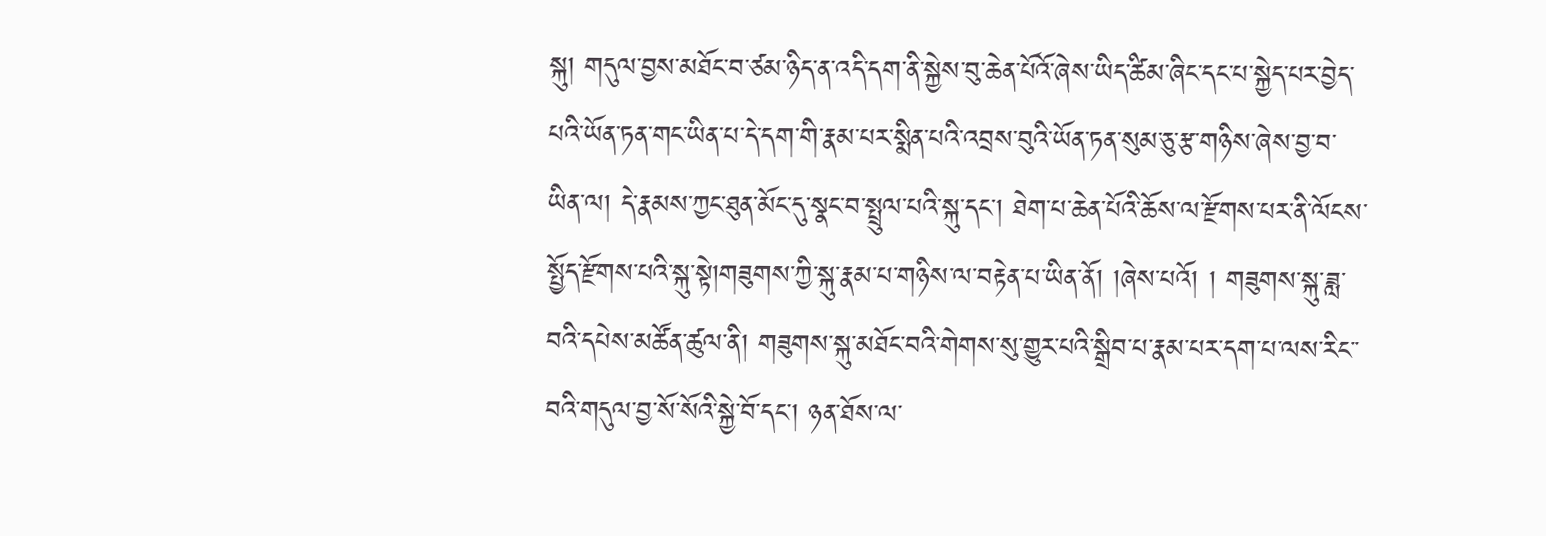སྐུ། གདུལ་བྱས་མཐོང་བ་ཙམ་ཉིད་ན་འདི་དག་ནི་སྐྱེས་བུ་ཆེན་པོའོ་ཞེས་ཡིད་ཚིམ་ཞིང་དང་པ་སྐྱེད་པར་བྱེད་པའི་ཡོན་ཏན་གང་ཡིན་པ་དེ་དག་གི་རྣམ་པར་སྨིན་པའི་འབྲས་བུའི་ཡོན་ཏན་སུམ་ཅུ་རྩ་གཉིས་ཞེས་བྱ་བ་ཡིན་ལ། དེ་རྣམས་ཀྱང་ཐུན་མོང་དུ་སྣང་བ་སྤྲུལ་པའི་སྐུ་དང་། ཐེག་པ་ཆེན་པོའི་ཆོས་ལ་རྫོགས་པར་ནི་ལོངས་སྤྱོད་རྫོགས་པའི་སྐུ་སྟེ།གཟུགས་ཀྱི་སྐུ་རྣམ་པ་གཉིས་ལ་བརྟེན་པ་ཡིན་ནོ། །ཞེས་པའོ། ། གཟུགས་སྐུ་ཟླ་བའི་དཔེས་མཚོན་ཚུལ་ནི། གཟུགས་སྐུ་མཐོང་བའི་གེགས་སུ་གྱུར་པའི་སྒྲིབ་པ་རྣམ་པར་དག་པ་ལས་རིང་་བའི་གདུལ་བྱ་སོ་སོའི་སྐྱེ་བོ་དང་། ཉན་ཐོས་ལ་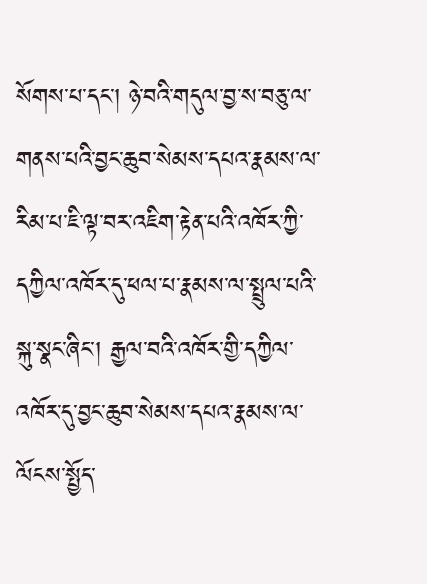སོགས་པ་དང་། ཉེ་བའི་གདུལ་བྱ་ས་བཅུ་ལ་གནས་པའི་བྱང་ཆུབ་སེམས་དཔའ་རྣམས་ལ་རིམ་པ་ཇི་ལྟ་བར་འཇིག་རྟེན་པའི་འཁོར་ཀྱི་དཀྱིལ་འཁོར་དུ་ཕལ་པ་རྣམས་ལ་སྤྲུལ་པའི་སྐུ་སྣང་ཞིང་། རྒྱལ་བའི་འཁོར་གྱི་དཀྱིལ་འཁོར་དུ་བྱང་ཆུབ་སེམས་དཔའ་རྣམས་ལ་ལོངས་སྤྱོད་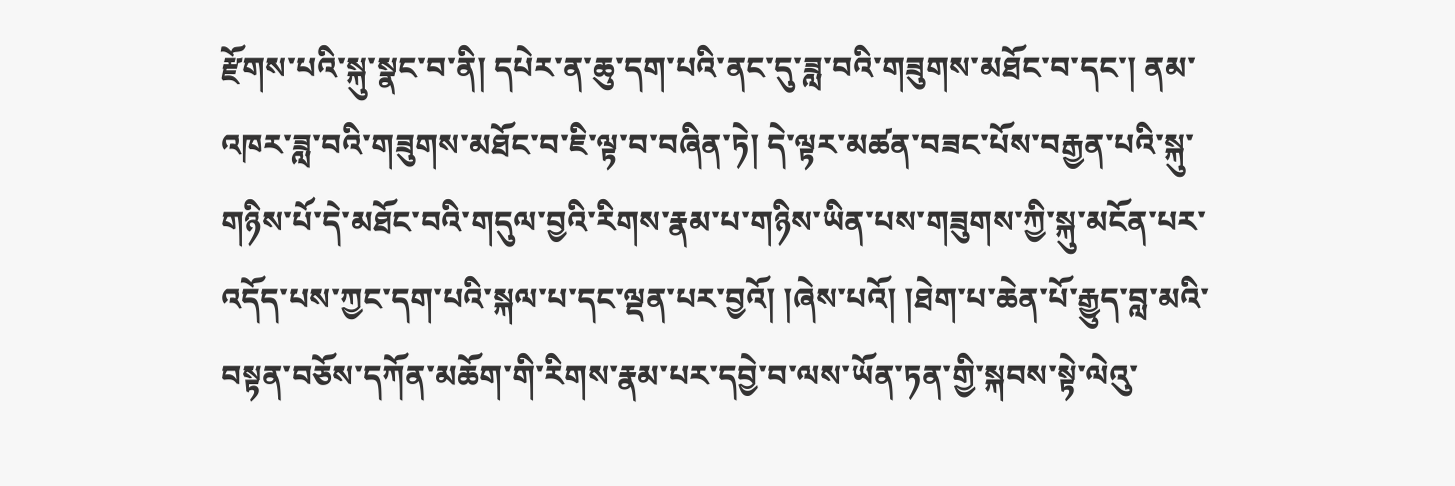རྫོགས་པའི་སྐུ་སྣང་བ་ནི། དཔེར་ན་ཆུ་དག་པའི་ནང་དུ་ཟླ་བའི་གཟུགས་མཐོང་བ་དང་། ནམ་འཁར་ཟླ་བའི་གཟུགས་མཐོང་བ་ཇི་ལྟ་བ་བཞིན་ཏེ། དེ་ལྟར་མཚན་བཟང་པོས་བརྒྱན་པའི་སྐུ་གཉིས་པོ་དེ་མཐོང་བའི་གདུལ་བྱའི་རིགས་རྣམ་པ་གཉིས་ཡིན་པས་གཟུགས་ཀྱི་སྐུ་མངོན་པར་འདོད་པས་ཀྱང་དག་པའི་སྐལ་པ་དང་ལྡན་པར་བྱའོ། །ཞེས་པའོ། །ཐེག་པ་ཆེན་པོ་རྒྱུད་བླ་མའི་བསྟན་བཅོས་དཀོན་མཆོག་གི་རིགས་རྣམ་པར་དབྱེ་བ་ལས་ཡོན་ཏན་གྱི་སྐབས་སྟེ་ལེའུ་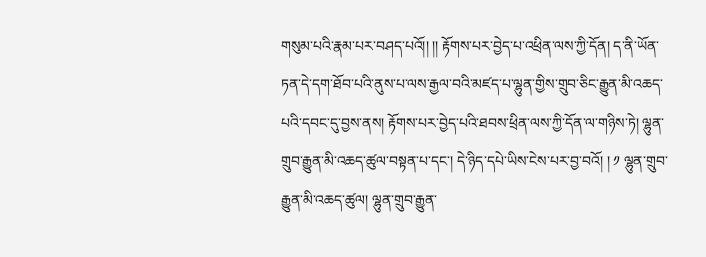གསུམ་པའི་རྣམ་པར་བཤད་པའོ།། །། རྟོགས་པར་བྱེད་པ་འཕྲིན་ལས་ཀྱི་དོན། ད་ནི་ཡོན་ཏན་དེ་དག་ཐོབ་པའི་ནུས་པ་ལས་རྒྱལ་བའི་མཛད་པ་ལྷུན་གྱིས་གྲུབ་ཅིང་རྒྱུན་མི་འཆད་པའི་དབང་དུ་བྱས་ནས། རྟོགས་པར་བྱེད་པའི་ཐབས་ཕྲིན་ལས་ཀྱི་དོན་ལ་གཉིས་ཏེ། ལྷུན་གྲུབ་རྒྱུན་མི་འཆད་ཚུལ་བསྟན་པ་དང་། དེ་ཉིད་དཔེ་ཡིས་ངེས་པར་བྱ་བའོ། ། ༡ ལྷུན་གྲུབ་རྒྱུན་མི་འཆད་ཚུལ། ལྷུན་གྲུབ་རྒྱུན་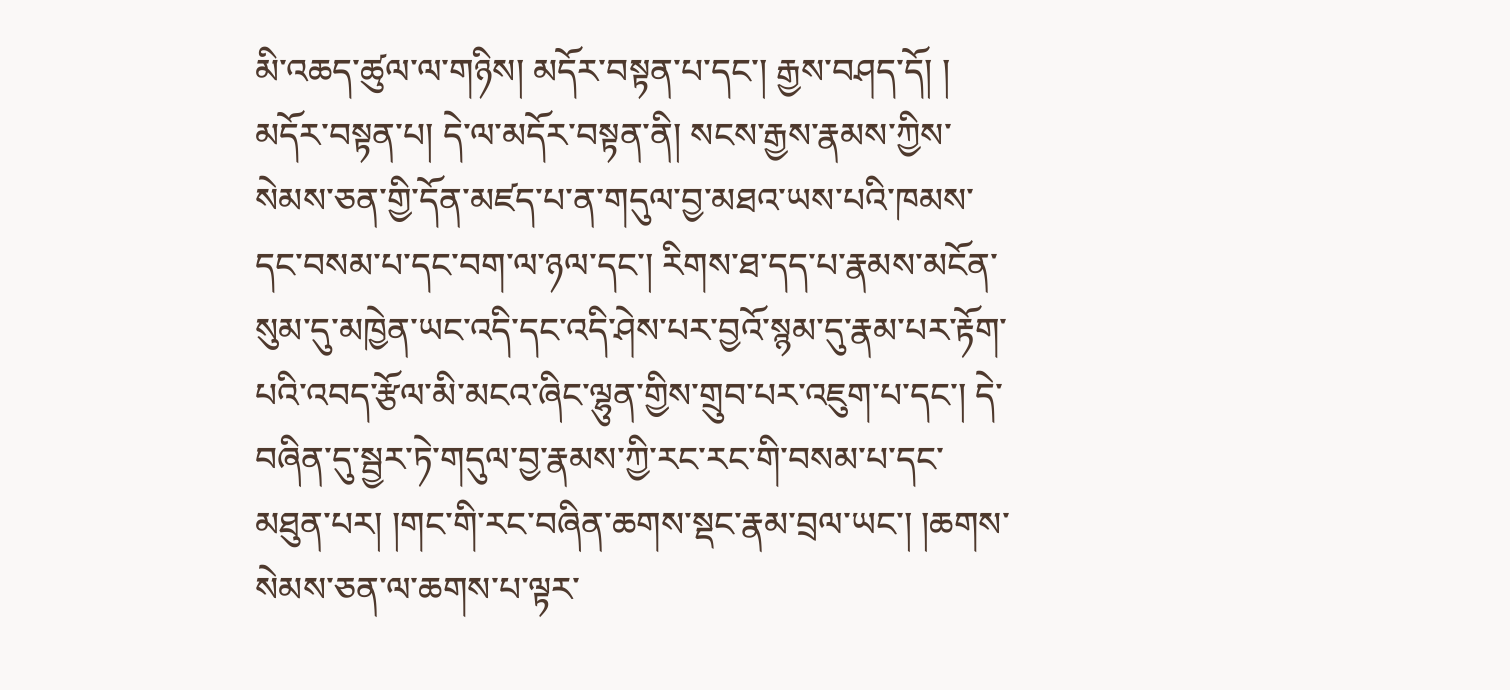མི་འཆད་ཚུལ་ལ་གཉིས། མདོར་བསྟན་པ་དང་། རྒྱས་བཤད་དོ། ། མདོར་བསྟན་པ། དེ་ལ་མདོར་བསྟན་ནི། སངས་རྒྱས་རྣམས་ཀྱིས་སེམས་ཅན་གྱི་དོན་མཛད་པ་ན་གདུལ་བྱ་མཐའ་ཡས་པའི་ཁམས་དང་བསམ་པ་དང་བག་ལ་ཉལ་དང་། རིགས་ཐ་དད་པ་རྣམས་མངོན་སུམ་དུ་མཁྱེན་ཡང་འདི་དང་འདི་ཤེས་པར་བྱའོ་སྙམ་དུ་རྣམ་པར་རྟོག་པའི་འབད་རྩོལ་མི་མངའ་ཞིང་ལྷུན་གྱིས་གྲུབ་པར་འཇུག་པ་དང་། དེ་བཞིན་དུ་སྦྱར་ཏེ་གདུལ་བྱ་རྣམས་ཀྱི་རང་རང་གི་བསམ་པ་དང་མཐུན་པར། །གང་གི་རང་བཞིན་ཆགས་སྡང་རྣམ་བྲལ་ཡང་། །ཆགས་སེམས་ཅན་ལ་ཆགས་པ་ལྟར་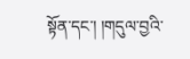སྟོན་དང་། །གདུལ་བྱའི་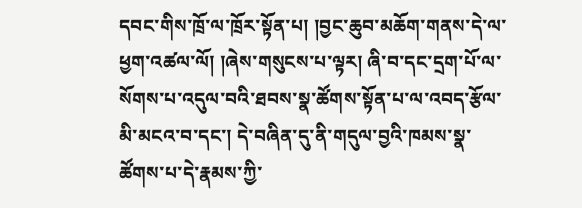དབང་གིས་ཁྲོ་ལ་ཁྲོར་སྟོན་པ། །བྱང་ཆུབ་མཆོག་གནས་དེ་ལ་ཕྱག་འཚལ་ལོ། །ཞེས་གསུངས་པ་ལྟར། ཞི་བ་དང་དྲག་པོ་ལ་སོགས་པ་འདུལ་བའི་ཐབས་སྣ་ཚོགས་སྟོན་པ་ལ་འབད་རྩོལ་མི་མངའ་བ་དང་། དེ་བཞིན་དུ་ནི་གདུལ་བྱའི་ཁམས་སྣ་ཚོགས་པ་དེ་རྣམས་ཀྱི་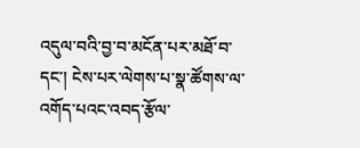འདུལ་བའི་བྱ་བ་མངོན་པར་མཐོ་བ་དང་། ངེས་པར་ལེགས་པ་སྣ་ཚོགས་ལ་འགོད་པའང་འབད་རྩོལ་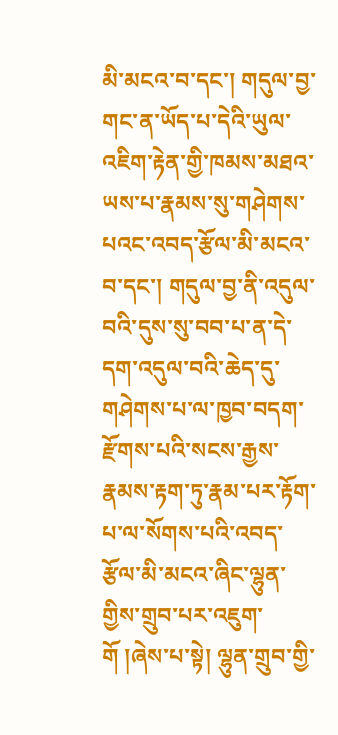མི་མངའ་བ་དང་། གདུལ་བྱ་གང་ན་ཡོད་པ་དེའི་ཡུལ་འཇིག་རྟེན་གྱི་ཁམས་མཐའ་ཡས་པ་རྣམས་སུ་གཤེགས་པའང་འབད་རྩོལ་མི་མངའ་བ་དང་། གདུལ་བྱ་ནི་འདུལ་བའི་དུས་སུ་བབ་པ་ན་དེ་དག་འདུལ་བའི་ཆེད་དུ་གཤེགས་པ་ལ་ཁྱབ་བདག་རྫོགས་པའི་སངས་རྒྱས་རྣམས་རྟག་ཏུ་རྣམ་པར་རྟོག་པ་ལ་སོགས་པའི་འབད་རྩོལ་མི་མངའ་ཞིང་ལྷུན་གྱིས་གྲུབ་པར་འཇུག་གོ །ཞེས་པ་སྟེ། ལྷུན་གྲུབ་གྱི་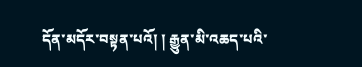དོན་མདོར་བསྟན་པའོ། ། རྒྱུན་མི་འཆད་པའི་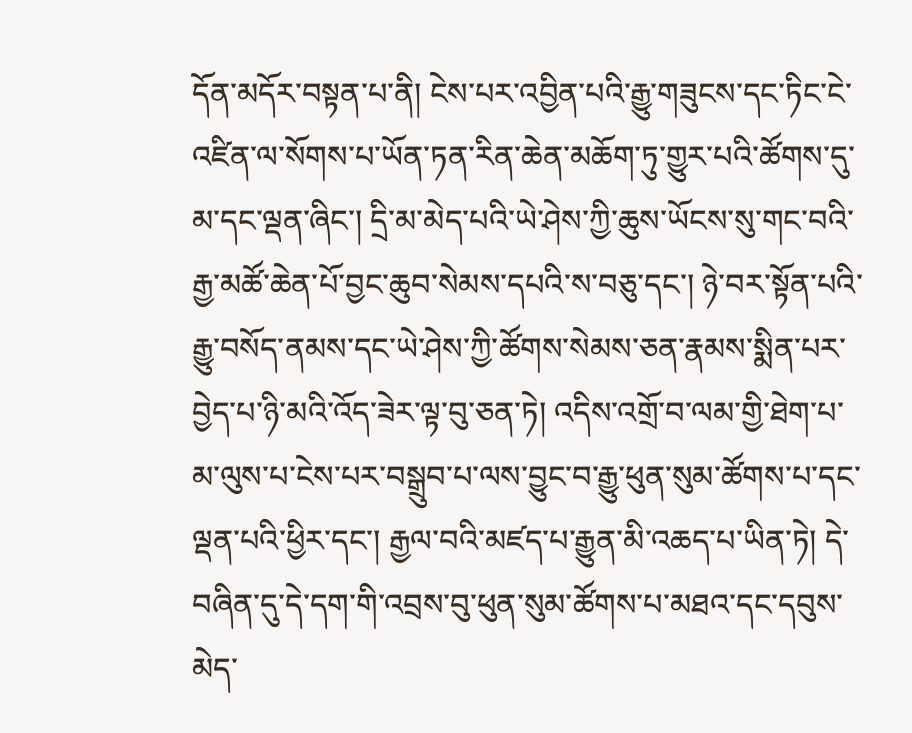དོན་མདོར་བསྟན་པ་ནི། ངེས་པར་འབྱིན་པའི་རྒྱུ་གཟུངས་དང་ཏིང་ངེ་འཛིན་ལ་སོགས་པ་ཡོན་ཏན་རིན་ཆེན་མཆོག་ཏུ་གྱུར་པའི་ཚོགས་དུ་མ་དང་ལྡན་ཞིང་། དྲི་མ་མེད་པའི་ཡེ་ཤེས་ཀྱི་ཆུས་ཡོངས་སུ་གང་བའི་རྒྱ་མཚོ་ཆེན་པོ་བྱང་ཆུབ་སེམས་དཔའི་ས་བཅུ་དང་། ཉེ་བར་སྟོན་པའི་རྒྱུ་བསོད་ནམས་དང་ཡེ་ཤེས་ཀྱི་ཚོགས་སེམས་ཅན་རྣམས་སྨིན་པར་བྱེད་པ་ཉི་མའི་འོད་ཟེར་ལྟ་བུ་ཅན་ཏེ། འདིས་འགྲོ་བ་ལམ་གྱི་ཐེག་པ་མ་ལུས་པ་ངེས་པར་བསྒྲུབ་པ་ལས་བྱུང་བ་རྒྱུ་ཕུན་སུམ་ཚོགས་པ་དང་ལྡན་པའི་ཕྱིར་དང་། རྒྱལ་བའི་མཛད་པ་རྒྱུན་མི་འཆད་པ་ཡིན་ཏེ། དེ་བཞིན་དུ་དེ་དག་གི་འབྲས་བུ་ཕུན་སུམ་ཚོགས་པ་མཐའ་དང་དབུས་མེད་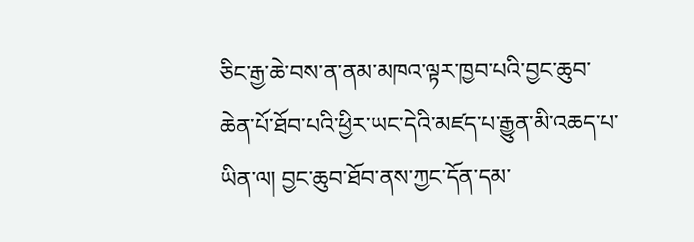ཅིང་རྒྱ་ཆེ་བས་ན་ནམ་མཁའ་ལྟར་ཁྱབ་པའི་བྱང་ཆུབ་ཆེན་པོ་ཐོབ་པའི་ཕྱིར་ཡང་དེའི་མཛད་པ་རྒྱུན་མི་འཆད་པ་ཡིན་ལ། བྱང་ཆུབ་ཐོབ་ནས་ཀྱང་དོན་དམ་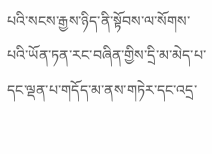པའི་སངས་རྒྱས་ཉིད་ནི་སྟོབས་ལ་སོགས་པའི་ཡོན་ཏན་རང་བཞིན་གྱིས་དྲི་མ་མེད་པ་དང་ལྡན་པ་གདོད་མ་ནས་གཏེར་དང་འདྲ་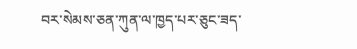བར་སེམས་ཅན་ཀུན་ལ་ཁྱད་པར་ཅུང་ཟད་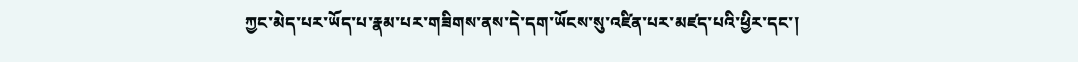ཀྱང་མེད་པར་ཡོད་པ་རྣམ་པར་གཟིགས་ནས་དེ་དག་ཡོངས་སུ་འཛིན་པར་མཛད་པའི་ཕྱིར་དང་།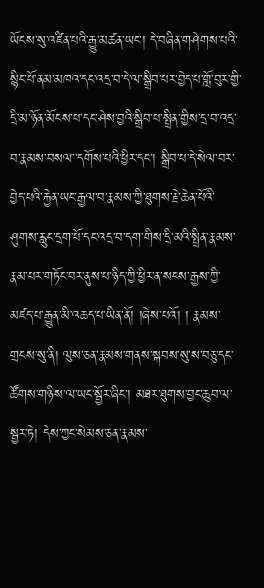ཡོངས་སུ་འཛིན་པའི་རྒྱུ་མཚན་ཡང་། དེ་བཞིན་གཤེགས་པའི་སྙིང་པོ་ནམ་མཁའ་དང་འདྲ་བ་དེ་ལ་སྒྲིབ་པར་བྱེད་པ་གློ་བུར་གྱི་དྲི་མ་ཉོན་མོངས་པ་དང་ཤེས་བྱའི་སྒྲིབ་པ་སྤྲིན་གྱིས་དྲ་བ་འདྲ་བ་རྣམས་བསལ་་དགོས་པའི་ཕྱིར་དང་། སྒྲིབ་པ་དེ་སེལ་བར་བྱེད་པའི་རྐྱེན་ཡང་རྒྱལ་བ་རྣམས་ཀྱི་ཐུགས་རྗེ་ཆེན་པོའི་ཤུགས་རླུང་དྲག་པོ་དང་འདྲ་བ་དག་གིས་དྲི་མའི་སྤྲིན་རྣམས་རྣམ་པར་གཏོང་བར་ནུས་པ་ཉིད་ཀྱི་ཕྱིར་ན་སངས་རྒྱས་ཀྱི་མཛད་པ་རྒྱུན་མི་འཆད་པ་ཡིན་ནོ། །ཞེས་པའོ། ། རྣམས་གྲངས་སུ་ནི། ལུས་ཅན་རྣམས་གནས་སྐབས་སུ་ས་བཅུ་དང་ཚོགས་གཉིས་ལ་ཡང་སྦྱོར་ཞིང་། མཐར་ཐུགས་བྱང་ཆུབ་ལ་སྦྱར་ཏེ། དེས་ཀྱང་སེམས་ཅན་རྣམས་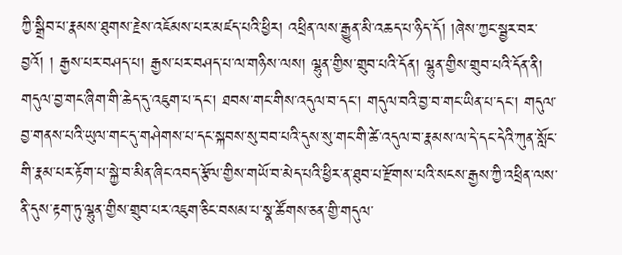ཀྱི་སྒྲིབ་པ་རྣམས་ཐུགས་རྗེས་འཇོམས་པར་མཛད་པའི་ཕྱིར། འཕྲིན་ལས་རྒྱུན་མི་འཆད་པ་ཉིད་དོ། །ཞེས་ཀྱང་སྦྱར་བར་བྱའོ། ། རྒྱས་པར་བཤད་པ། རྒྱས་པར་བཤད་པ་ལ་གཉིས་ལས། ལྷུན་གྱིས་གྲུབ་པའི་དོན། ལྷུན་གྱིས་གྲུབ་པའི་དོན་ནི། གདུལ་བྱ་གང་ཞིག་གི་ཆེད་དུ་འཇུག་པ་དང་། ཐབས་གང་གིས་འདུལ་བ་དང་། གདུལ་བའི་བྱ་བ་གང་ཡིན་པ་དང་། གདུལ་བྱ་གནས་པའི་ཡུལ་གང་དུ་གཤེགས་པ་དང་སྐབས་སུ་བབ་པའི་དུས་སུ་གང་གི་ཚེ་འདུལ་བ་རྣམས་ལ་དེ་དང་དེའི་ཀུན་སློང་གི་རྣམ་པར་རྟོག་པ་སྐྱེ་བ་མིན་ཞིང་འབད་རྩོལ་གྱིས་གཡོ་བ་མེད་པའི་ཕྱིར་ན་ཐུབ་པ་རྫོགས་པའི་སངས་རྒྱས་ཀྱི་འཕྲིན་ལས་ནི་དུས་རྟག་ཏུ་ལྷུན་གྱིས་གྲུབ་པར་འཇུག་ཅིང་བསམ་པ་སྣ་ཚོགས་ཅན་གྱི་གདུལ་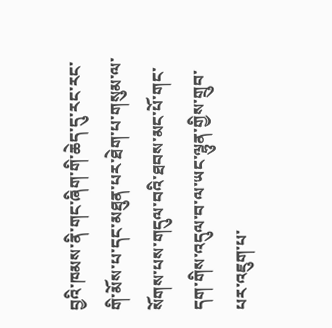བྱའི་ཁམས་ནི་གང་ཞིག་གི་ཆེད་དུ་རང་རང་གི་མོས་པ་དང་མཐུན་པར་ཐེག་པ་གསུམ་ལ་སོགས་པས་གདུལ་བའི་ཐབས་མང་པོ་གང་དག་གིས་འདུལ་བ་ལ་ཡང་ལྷུན་གྱིས་གྲུབ་པར་འཇུག་པ་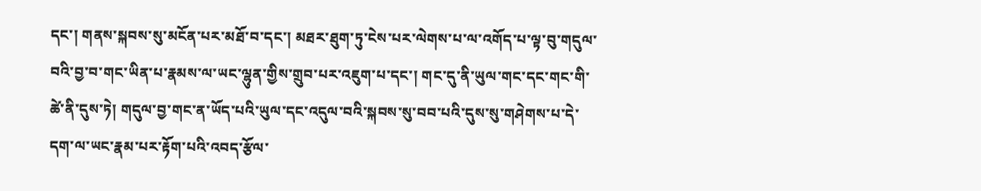དང་། གནས་སྐབས་སུ་མངོན་པར་མཐོ་བ་དང་། མཐར་ཐུག་ཏུ་ངེས་པར་ལེགས་པ་ལ་འགོད་པ་ལྟ་བུ་གདུལ་བའི་བྱ་བ་གང་ཡིན་པ་རྣམས་ལ་ཡང་ལྷུན་གྱིས་གྲུབ་པར་འཇུག་པ་དང་། གང་དུ་ནི་ཡུལ་གང་དང་གང་གི་ཚེ་ནི་དུས་ཏེ། གདུལ་བྱ་གང་ན་ཡོད་པའི་ཡུལ་དང་འདུལ་བའི་སྐབས་སུ་བབ་པའི་དུས་སུ་གཤེགས་པ་དེ་དག་ལ་ཡང་རྣམ་པར་རྟོག་པའི་འབད་རྩོལ་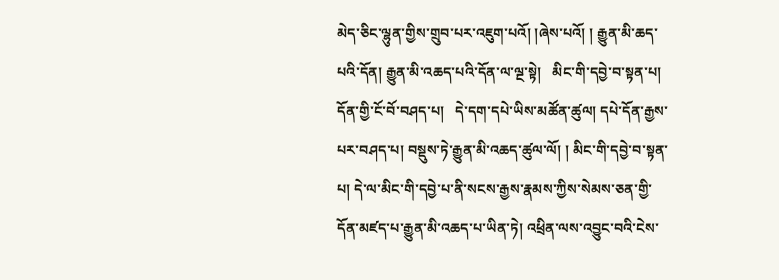མེད་ཅིང་ལྷུན་གྱིས་གྲུབ་པར་འཇུག་པའོ། །ཞེས་པའོ། ། རྒྱུན་མི་ཆད་པའི་དོན། རྒྱུན་མི་འཆད་པའི་དོན་ལ་ལྔ་སྟེ།   མིང་གི་དབྱེ་བ་སྟན་པ།   དོན་གྱི་ངོ་བོ་བཤད་པ།   དེ་དག་དཔེ་ཡིས་མཚོན་ཚུལ། དཔེ་དོན་རྒྱས་པར་བཤད་པ། བསྡུས་ཏེ་རྒྱུན་མི་འཆད་ཚུལ་ལོ། ། མིང་གི་དབྱེ་བ་སྟན་པ། དེ་ལ་མིང་གི་དབྱེ་པ་ནི་སངས་རྒྱས་རྣམས་ཀྱིས་སེམས་ཅན་གྱི་དོན་མཛད་པ་རྒྱུན་མི་འཆད་པ་ཡིན་ཏེ། འཕྲིན་ལས་འབྱུང་བའི་ངེས་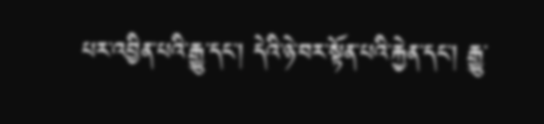པར་འབྱིན་པའི་རྒྱུ་དང་། དེའི་ཉེ་བར་སྟོན་པའི་རྐྱེན་དང་། རྒྱུ་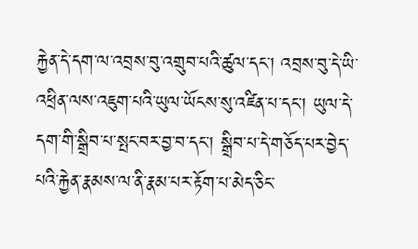རྐྱེན་དེ་དག་ལ་འབྲས་བུ་འགྲུབ་པའི་ཚུལ་དང་། འབྲས་བུ་དེ་ཡི་འཕྲིན་ལས་འཇུག་པའི་ཡུལ་ཡོངས་སུ་འཛིན་པ་དང་། ཡུལ་དེ་དག་གི་སྒྲིབ་པ་སྤང་བར་བྱ་བ་དང་། སྒྲིབ་པ་དེ་གཅོད་པར་བྱེད་པའི་རྐྱེན་རྣམས་ལ་ནི་རྣམ་པར་རྟོག་པ་མེད་ཅིང་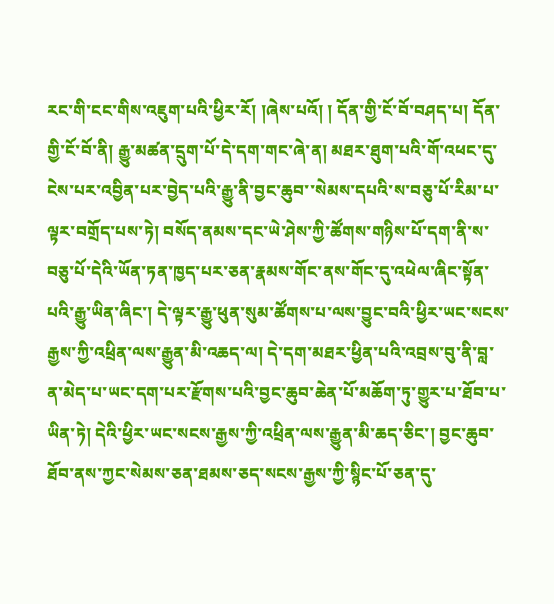རང་གི་ངང་གིས་འཇུག་པའི་ཕྱིར་རོ། །ཞེས་པའོ། ། དོན་གྱི་ངོ་བོ་བཤད་པ། དོན་གྱི་ངོ་བོ་ནི། རྒྱུ་མཚན་དྲུག་པོ་དེ་དག་གང་ཞེ་ན། མཐར་ཐུག་པའི་གོ་འཕང་དུ་ངེས་པར་འབྱིན་པར་བྱེད་པའི་རྒྱུ་ནི་བྱང་ཆུབ་་སེམས་དཔའི་ས་བཅུ་པོ་རིམ་པ་ལྟར་བགྲོད་པས་ཏེ། བསོད་ནམས་དང་ཡེ་ཤེས་ཀྱི་ཚོགས་གཉིས་པོ་དག་ནི་ས་བཅུ་པོ་དེའི་ཡོན་ཏན་ཁྱད་པར་ཅན་རྣམས་གོང་ནས་གོང་དུ་འཕེལ་ཞིང་སྟོན་པའི་རྒྱུ་ཡིན་ཞིང་། དེ་ལྟར་རྒྱུ་ཕུན་སུམ་ཚོགས་པ་ལས་བྱུང་བའི་ཕྱིར་ཡང་སངས་རྒྱས་ཀྱི་འཕྲིན་ལས་རྒྱུན་མི་འཆད་ལ། དེ་དག་མཐར་ཕྱིན་པའི་འབྲས་བུ་ནི་བླ་ན་མེད་པ་ཡང་དག་པར་རྫོགས་པའི་བྱང་ཆུབ་ཆེན་པོ་མཆོག་ཏུ་གྱུར་པ་ཐོབ་པ་ཡིན་ཏེ། དེའི་ཕྱིར་ཡང་སངས་རྒྱས་ཀྱི་འཕྲིན་ལས་རྒྱུན་མི་ཆད་ཅིང་། བྱང་ཆུབ་ཐོབ་ནས་ཀྱང་སེམས་ཅན་ཐམས་ཅད་སངས་རྒྱས་ཀྱི་སྙིང་པོ་ཅན་དུ་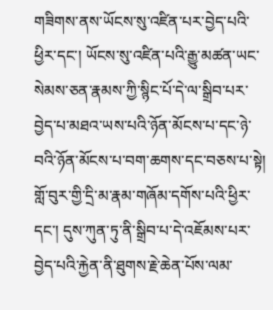གཟིགས་ནས་ཡོངས་སུ་འཛིན་པར་བྱེད་པའི་ཕྱིར་དང་། ཡོངས་སུ་འཛིན་པའི་རྒྱུ་མཚན་ཡང་སེམས་ཅན་རྣམས་ཀྱི་སྙིང་པོ་དེ་ལ་སྒྲིབ་པར་བྱེད་པ་མཐའ་ཡས་པའི་ཉོན་མོངས་པ་དང་ཉེ་བའི་ཉོན་མོངས་པ་བག་ཆགས་དང་བཅས་པ་སྟེ། གློ་བུར་གྱི་དྲི་མ་རྣམ་གཞོམ་དགོས་པའི་ཕྱིར་དང་། དུས་ཀུན་ཏུ་ནི་སྒྲིབ་པ་དེ་འཇོམས་པར་བྱེད་པའི་རྐྱེན་ནི་ཐུགས་རྗེ་ཆེན་པོས་ལམ་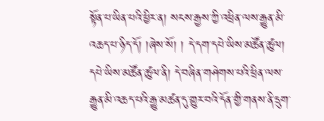སྟོན་པ་ཡིན་པའི་ཕྱིར་ན། སངས་རྒྱས་ཀྱི་འཕྲིན་ལས་རྒྱུན་མི་འཆད་པ་ཉིད་དོ། །ཞེས་སོ། ། དེ་དག་དཔེ་ཡིས་མཚོན་ཚུལ། དཔེ་ཡིས་མཚོན་ཚུལ་ནི། དེ་བཞིན་གཤེགས་པའི་ཕྲིན་ལས་རྒྱུན་མི་འཆད་པའི་རྒྱུ་མཚན་དུ་གྱུར་བའི་དོན་གྱི་གནས་ནི་དྲུག་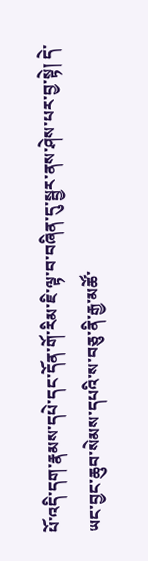པོ་འདི་དག་རྣམས་དཔེ་དང་དོན་གོ་རིམ་ཇི་ལྟ་བ་བཞིན་དུ་སྦྱར་ནས་ཤེས་པར་བྱ་སྟེ། དེ་ཡང་བྱང་ཆུབ་སེམས་དཔའི་ས་བཅུ་ནི་རྒྱ་མཚོ་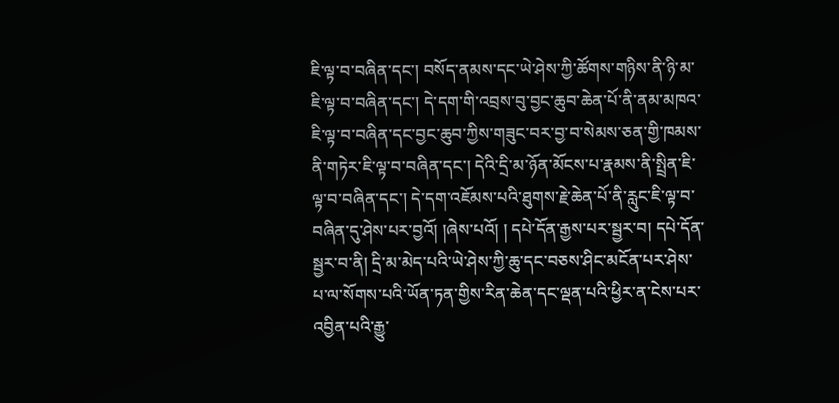ཇི་ལྟ་བ་བཞིན་དང་། བསོད་ནམས་དང་ཡེ་ཤེས་ཀྱི་ཚོགས་གཉིས་ནི་ཉི་མ་ཇི་ལྟ་བ་བཞིན་དང་། དེ་དག་གི་འབྲས་བུ་བྱང་ཆུབ་ཆེན་པོ་ནི་ནམ་མཁའ་ཇི་ལྟ་བ་བཞིན་དང་བྱང་ཆུབ་ཀྱིས་གཟུང་བར་བྱ་བ་སེམས་ཅན་གྱི་ཁམས་ནི་གཏེར་ཇི་ལྟ་བ་བཞིན་དང་། དེའི་དྲི་མ་ཉོན་མོངས་པ་རྣམས་ནི་སྤྲིན་ཇི་ལྟ་བ་བཞིན་དང་། དེ་དག་འཇོམས་པའི་ཐུགས་རྗེ་ཆེན་པོ་ནི་རླུང་ཇི་ལྟ་བ་བཞིན་དུ་ཤེས་པར་བྱའོ། །ཞེས་པའོ། ། དཔེ་དོན་རྒྱས་པར་སྦྱར་བ། དཔེ་དོན་སྦྱར་བ་ནི། དྲི་མ་མེད་པའི་ཡེ་ཤེས་ཀྱི་ཆུ་དང་བཅས་ཤིང་མངོན་པར་ཤེས་པ་ལ་སོགས་པའི་ཡོན་ཏན་གྱིས་རིན་ཆེན་དང་ལྡན་པའི་ཕྱིར་ན་ངེས་པར་འབྱིན་པའི་རྒྱུ་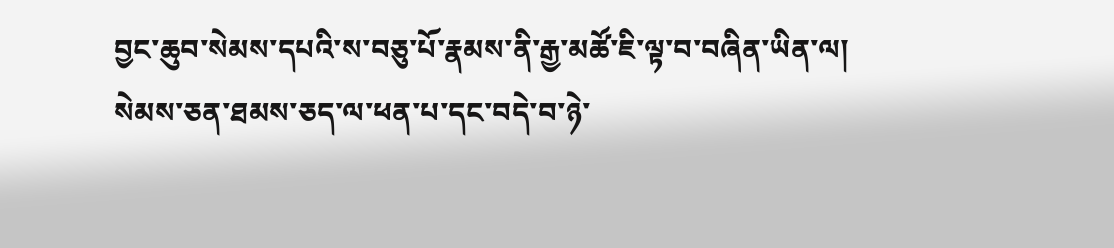བྱང་ཆུབ་སེམས་དཔའི་ས་བཅུ་པོ་རྣམས་ནི་རྒྱ་མཚོ་ཇི་ལྟ་བ་བཞིན་ཡིན་ལ། སེམས་ཅན་ཐམས་ཅད་ལ་ཕན་པ་དང་བདེ་བ་ཉེ་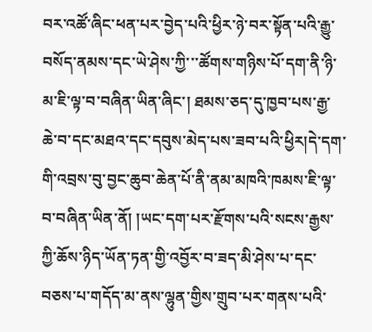བར་འཚོ་ཞིང་ཕན་པར་བྱེད་པའི་ཕྱིར་ཉེ་བར་སྟོན་པའི་རྒྱུ་བསོད་ནམས་དང་ཡེ་ཤེས་ཀྱི་་་ཚོགས་གཉིས་པོ་དག་ནི་ཉི་མ་ཇི་ལྟ་བ་བཞིན་ཡིན་ཞིང་། ཐམས་ཅད་དུ་ཁྱབ་པས་རྒྱ་ཆེ་བ་དང་མཐའ་དང་དབུས་མེད་པས་ཟབ་པའི་ཕྱིར།དེ་དག་གི་འབྲས་བུ་བྱང་ཆུབ་ཆེན་པོ་ནི་ནམ་མཁའི་ཁམས་ཇི་ལྟ་བ་བཞིན་ཡིན་ནོ། །ཡང་དག་པར་རྫོགས་པའི་སངས་རྒྱས་ཀྱི་ཆོས་ཉིད་ཡོན་ཏན་གྱི་འབྱོར་བ་ཟད་མི་ཤེས་པ་དང་བཅས་པ་གདོད་མ་ནས་ལྷུན་གྱིས་གྲུབ་པར་གནས་པའི་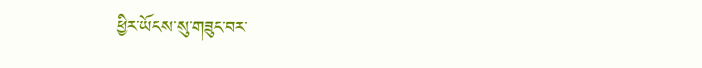ཕྱིར་ཡོངས་སུ་གཟུང་བར་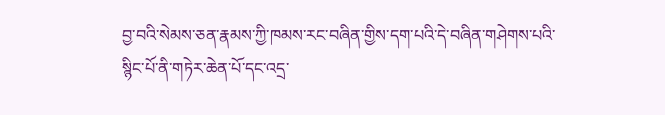བྱ་བའི་སེམས་ཅན་རྣམས་ཀྱི་ཁམས་རང་བཞིན་གྱིས་དག་པའི་དེ་བཞིན་གཤེགས་པའི་སྙིང་པོ་ནི་གཏེར་ཆེན་པོ་དང་འདྲ་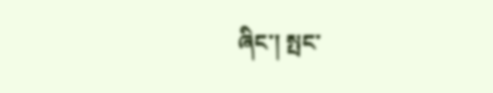ཞིང་། སྤང་